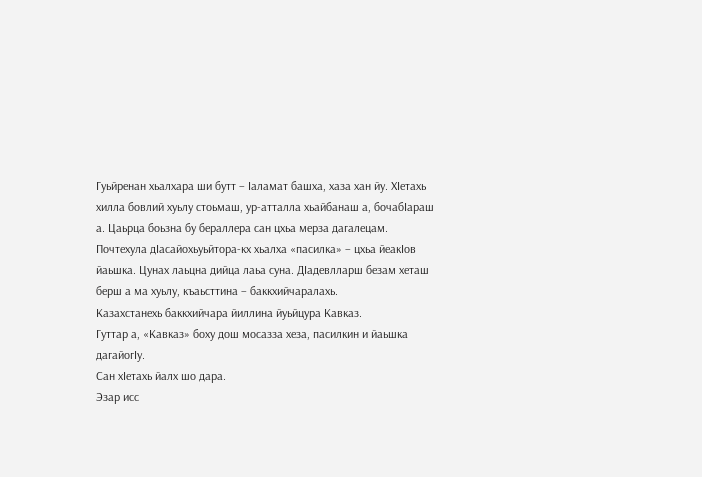Гуьйренан хьалхара ши бутт – Iаламат башха, хаза хан йу. ХIетахь хилла бовлий хуьлу стоьмаш, ур-атталла хьайбанаш а, бочабIараш а. Цаьрца боьзна бу бераллера сан цхьа мерза дагалецам.
Почтехула дIасайохьуьйтора-кх хьалха «пасилка» – цхьа йеакIов йаьшка. Цунах лаьцна дийца лаьа суна. ДIадевлларш безам хеташ берш а ма хуьлу, къаьсттина – баккхийчаралахь.
Казахстанехь баккхийчара йиллина йуьйцура Кавказ.
Гуттар а, «Кавказ» боху дош мосазза хеза, пасилкин и йаьшка дагайогIу.
Сан хIетахь йалх шо дара.
Эзар исс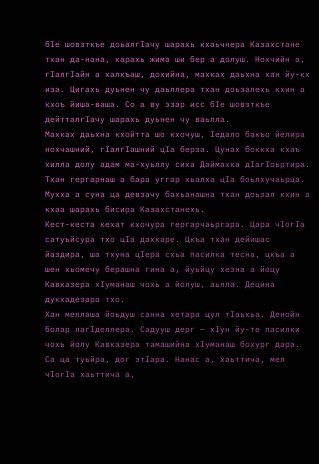бIе шовзткъе доьалгIачу шарахь кхаьчнера Казахстане тхан да-нана, карахь жима ши бер а долуш. Нохчийн а, гIалгIайн а халкъаш, дохийна, махках даьхна хан йу-кх иза. Цигахь дуьнен чу даьллера тхан доьзалехь кхин а кхоъ йиша-ваша. Со а ву эзар исс бIе шовзткъе дейтталгIачу шарахь дуьнен чу ваьлла.
Махках даьхна кхойтта шо кхочуш, Iедало бакъо йелира нохчашний, гIалгIашний цIа берза. Цунах боккха кхаъ хилла долу адам ма-хуьллу сиха Даймахка дIагIоьртира. Тхан гергарнаш а бара уггар хьалха цIа боьлхучаьрца. Мухха а суна ца девзачу бахьанашна тхан доьзал кхин а кхаа шарахь бисира Казахстанехь.
Кест-кеста кехат кхочура гергарчаьргара. Цара чIогIа сатуьйсура тхо цIа дахкаре. Цкъа тхан дейишас йаздира, ша тхуна цIера схьа пасилка тесна, цкъа а шен хьомечу берашна гина а, йуьйцу хезна а йоцу Кавказера хIуманаш чохь а йолуш, аьлла. Децина дукхадезара тхо.
Хан меллаша йоьдуш санна хетара цул тIаьхьа. Денойн болар лагIделлера. Садууш дерг – хIун йу-те пасилки чохь йолу Кавказера тамашийна хIуманаш бохург дара. Са ца туьйра, дог этIара. Нанас а, хаьттича, мел чIогIа хаьттича а,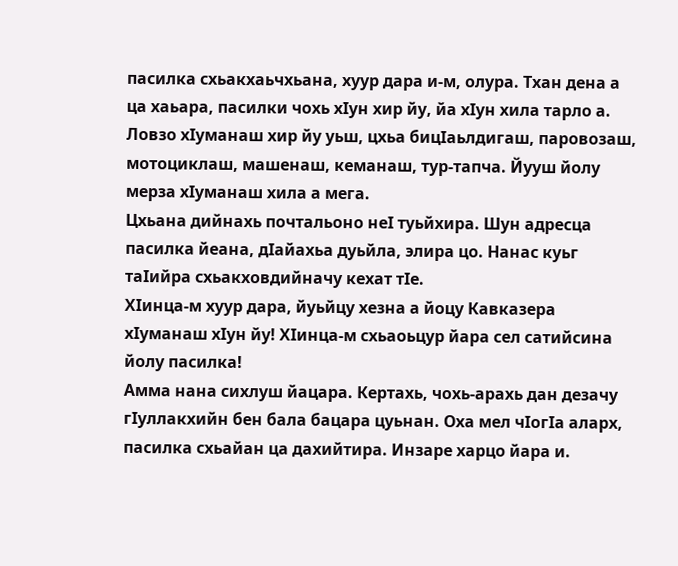пасилка схьакхаьчхьана, хуур дара и-м, олура. Тхан дена а ца хаьара, пасилки чохь хIун хир йу, йа хIун хила тарло а. Ловзо хIуманаш хир йу уьш, цхьа бицIаьлдигаш, паровозаш, мотоциклаш, машенаш, кеманаш, тур-тапча. Йууш йолу мерза хIуманаш хила а мега.
Цхьана дийнахь почтальоно неI туьйхира. Шун адресца пасилка йеана, дIайахьа дуьйла, элира цо. Нанас куьг таIийра схьакховдийначу кехат тIе.
ХIинца-м хуур дара, йуьйцу хезна а йоцу Кавказера хIуманаш хIун йу! ХIинца-м схьаоьцур йара сел сатийсина йолу пасилка!
Амма нана сихлуш йацара. Кертахь, чохь-арахь дан дезачу гIуллакхийн бен бала бацара цуьнан. Оха мел чIогIа аларх, пасилка схьайан ца дахийтира. Инзаре харцо йара и.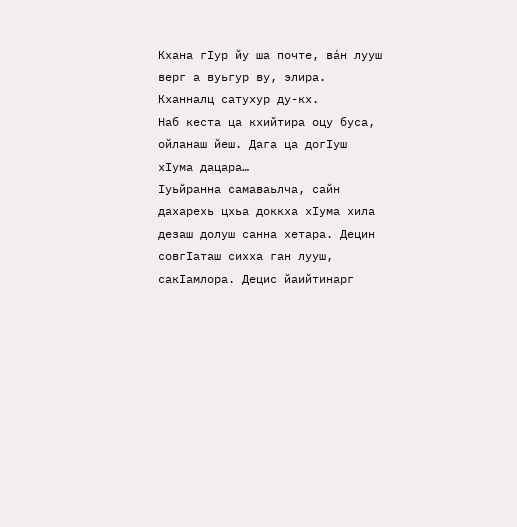Кхана гIур йу ша почте, вáн лууш верг а вуьгур ву, элира.
Кханналц сатухур ду-кх.
Наб кеста ца кхийтира оцу буса, ойланаш йеш. Дага ца догIуш хIума дацара…
Iуьйранна самаваьлча, сайн дахарехь цхьа доккха хIума хила дезаш долуш санна хетара. Децин совгIаташ сихха ган лууш, сакIамлора. Децис йаийтинарг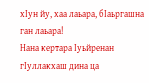хIун йу, хаа лаьара, бIаьргашна ган лаьара!
Нана кертара Iуьйренан гIуллакхаш дина ца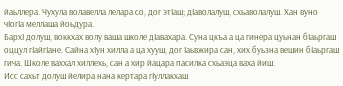йаьллера. Чухула волавелла лелара со, дог этIаш; дIаволалуш, схьаволалуш. Хан вуно чIогIа меллаша йоьдура.
БархI долуш, воккхах волу ваша школе дIавахара. Суна цкъа а ца гинера цуьнан бIаьргаш оццул гIайгIане. Сайна хIун хилла а ца хууш, дог Iаьвжира сан, хих буьзна вешин бIаьргаш гича. Школе ваххал хиллехь, сан а хир йацара пасилка схьаэца ваха йиш.
Исс сахьт долуш йелира нана кертара гIуллакхаш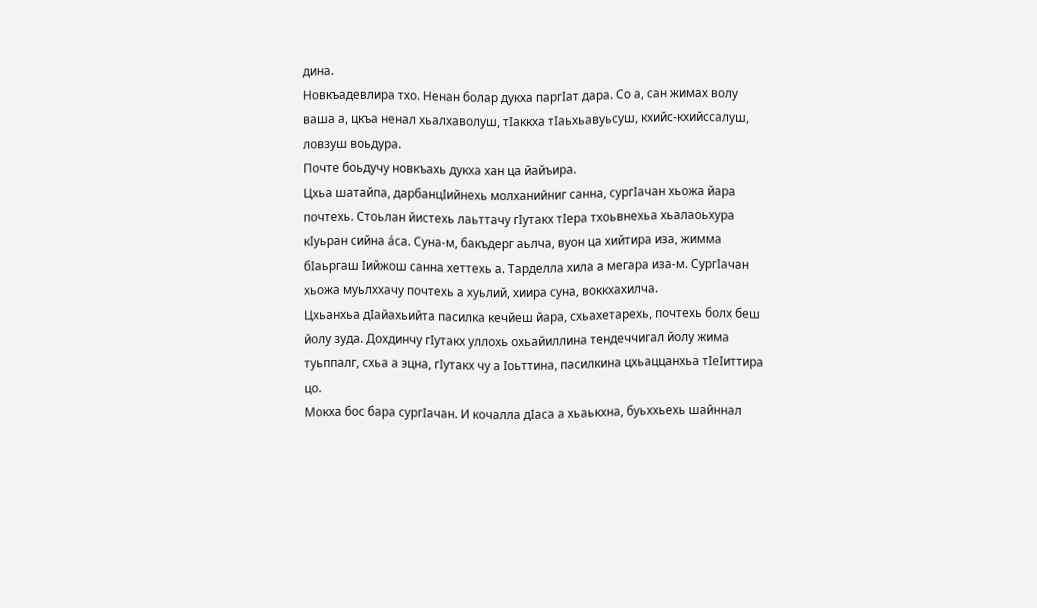дина.
Новкъадевлира тхо. Ненан болар дукха паргIат дара. Со а, сан жимах волу ваша а, цкъа ненал хьалхаволуш, тIаккха тIаьхьавуьсуш, кхийс-кхийссалуш, ловзуш воьдура.
Почте боьдучу новкъахь дукха хан ца йайъира.
Цхьа шатайпа, дарбанцIийнехь молханийниг санна, сургIачан хьожа йара почтехь. Стоьлан йистехь лаьттачу гIутакх тIера тхоьвнехьа хьалаоьхура кIуьран сийна áса. Суна-м, бакъдерг аьлча, вуон ца хийтира иза, жимма бIаьргаш Iийжош санна хеттехь а. Тарделла хила а мегара иза-м. СургIачан хьожа муьлххачу почтехь а хуьлий, хиира суна, воккхахилча.
Цхьанхьа дIайахьийта пасилка кечйеш йара, схьахетарехь, почтехь болх беш йолу зуда. Дохдинчу гIутакх уллохь охьайиллина тендеччигал йолу жима туьппалг, схьа а эцна, гIутакх чу а Iоьттина, пасилкина цхьаццанхьа тIеIиттира цо.
Мокха бос бара сургIачан. И кочалла дIаса а хьаькхна, буьххьехь шайннал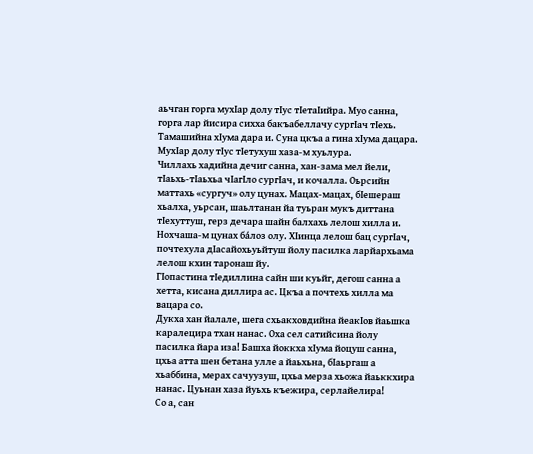аьчган горга мухIар долу тIус тIетаIийра. Муо санна, горга лар йисира сихха бакъабеллачу сургIач тIехь. Тамашийна хIума дара и. Суна цкъа а гина хIума дацара. МухIар долу тIус тIетухуш хаза-м хуьлура.
Чиллахь хадийна дечиг санна, хан-зама мел йели, тIаьхь-тIаьхьа чIагIло сургIач, и кочалла. Оьрсийн маттахь «сургуч» олу цунах. Мацах-мацах, бIешераш хьалха, уьрсан, шаьлтанан йа туьран мукъ диттана тIехуттуш, герз дечара шайн балхахь лелош хилла и. Нохчаша-м цунах бáлоз олу. ХIинца лелош бац сургIач, почтехула дIасайохьуьйтуш йолу пасилка ларйархьама лелош кхин таронаш йу.
ГIопастина тIедиллина сайн ши куьйг, дегош санна а хетта, кисана диллира ас. Цкъа а почтехь хилла ма вацара со.
Дукха хан йалале, шега схьакховдийна йеакIов йаьшка каралецира тхан нанас. Оха сел сатийсина йолу пасилка йара иза! Башха йоккха хIума йоцуш санна, цхьа атта шен бетана улле а йаьхьна, бIаьргаш а хьаббина, мерах сачуузуш, цхьа мерза хьожа йаьккхира нанас. Цуьнан хаза йуьхь къежира, серлайелира!
Со а, сан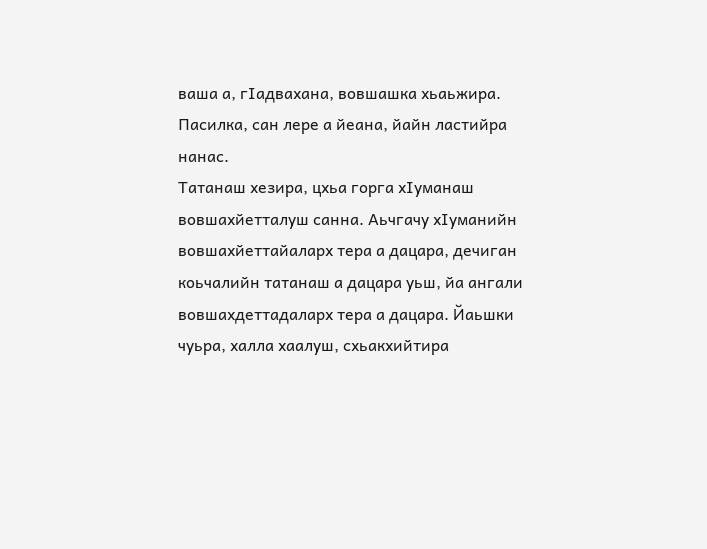ваша а, гIадвахана, вовшашка хьаьжира.
Пасилка, сан лере а йеана, йайн ластийра нанас.
Татанаш хезира, цхьа горга хIуманаш вовшахйетталуш санна. Аьчгачу хIуманийн вовшахйеттайаларх тера а дацара, дечиган коьчалийн татанаш а дацара уьш, йа ангали вовшахдеттадаларх тера а дацара. Йаьшки чуьра, халла хаалуш, схьакхийтира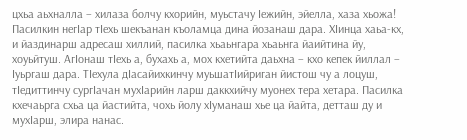цхьа аьхналла – хилаза болчу кхорийн, муьстачу Iежийн, эйелла, хаза хьожа!
Пасилкин негIар тIехь шекъанан къоламца дина йозанаш дара. ХIинца хаьа-кх, и йаздинарш адресаш хиллий, пасилка хьаьнгара хьаьнга йаийтина йу, хоуьйтуш. АгIонаш тIехь а, бухахь а, мох кхетийта даьхна – кхо кепек йиллал – Iуьргаш дара. ТIехула дIасайихкинчу муьшатIийриган йистош чу а лоцуш, тIедиттинчу сургIачан мухIарийн ларш даккхийчу муонех тера хетара. Пасилка кхечаьрга схьа ца йастийта, чохь йолу хIуманаш хье ца йайта, детташ ду и мухIарш, элира нанас.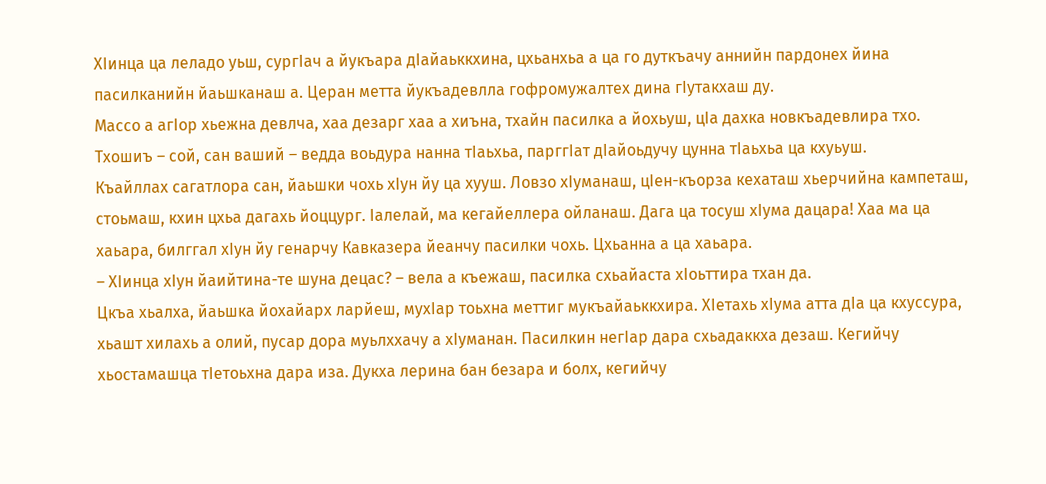ХIинца ца леладо уьш, сургIач а йукъара дIайаьккхина, цхьанхьа а ца го дуткъачу аннийн пардонех йина пасилканийн йаьшканаш а. Церан метта йукъадевлла гофромужалтех дина гIутакхаш ду.
Массо а агIор хьежна девлча, хаа дезарг хаа а хиъна, тхайн пасилка а йохьуш, цIа дахка новкъадевлира тхо.
Тхошиъ – сой, сан ваший – ведда воьдура нанна тIаьхьа, парггIат дIайоьдучу цунна тIаьхьа ца кхуьуш.
Къайллах сагатлора сан, йаьшки чохь хIун йу ца хууш. Ловзо хIуманаш, цIен-къорза кехаташ хьерчийна кампеташ, стоьмаш, кхин цхьа дагахь йоццург. Iалелай, ма кегайеллера ойланаш. Дага ца тосуш хIума дацара! Хаа ма ца хаьара, билггал хIун йу генарчу Кавказера йеанчу пасилки чохь. Цхьанна а ца хаьара.
– ХIинца хIун йаийтина-те шуна децас? – вела а къежаш, пасилка схьайаста хIоьттира тхан да.
Цкъа хьалха, йаьшка йохайарх ларйеш, мухIар тоьхна меттиг мукъайаьккхира. ХIетахь хIума атта дIа ца кхуссура, хьашт хилахь а олий, пусар дора муьлххачу а хIуманан. Пасилкин негIар дара схьадаккха дезаш. Кегийчу хьостамашца тIетоьхна дара иза. Дукха лерина бан безара и болх, кегийчу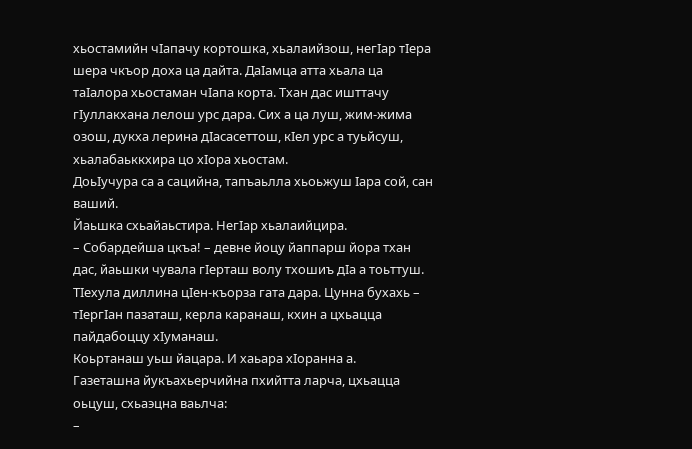хьостамийн чIапачу кортошка, хьалаийзош, негIар тIера шера чкъор доха ца дайта. ДаIамца атта хьала ца таIалора хьостаман чIапа корта. Тхан дас ишттачу гIуллакхана лелош урс дара. Сих а ца луш, жим-жима озош, дукха лерина дIасасеттош, кIел урс а туьйсуш, хьалабаьккхира цо хIора хьостам.
ДоьIучура са а сацийна, тапъаьлла хьоьжуш Iара сой, сан ваший.
Йаьшка схьайаьстира. НегIар хьалаийцира.
– Собардейша цкъа! – девне йоцу йаппарш йора тхан дас, йаьшки чувала гIерташ волу тхошиъ дIа а тоьттуш.
ТIехула диллина цIен-къорза гата дара. Цунна бухахь – тIергIан пазаташ, керла каранаш, кхин а цхьацца пайдабоццу хIуманаш.
Коьртанаш уьш йацара. И хаьара хIоранна а.
Газеташна йукъахьерчийна пхийтта ларча, цхьацца оьцуш, схьаэцна ваьлча:
–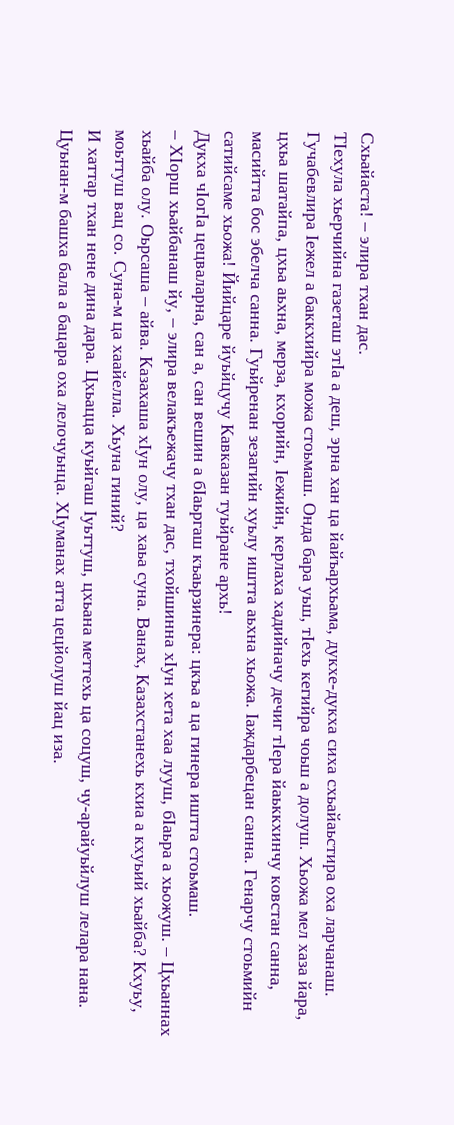Схьайаста! – элира тхан дас.
ТIехула хьерчийна газеташ этIа а деш, эрна хан ца йайъархьама, дукхе-дукха сиха схьайаьстира оха ларчанаш.
Гучабевлира Iежел а баккхийра можа стоьмаш. Онда бара уьш, тIехь кегийра чоьш а долуш. Хьожа мел хаза йара, цхьа шатайпа, цхьа аьхна, мерза, кхорийн, Iежийн, керлаха хадийначу дечиг тIера йаьккхинчу ковстан санна, масийтта бос эбелча санна. Гуьйренан зезагийн хуьлу иштта аьхна хьожа. Iаждарбецан санна. Генарчу стоьмийн сатийсаме хьожа! Йийцаре йуьйцучу Кавказан туьйране архь!
Дукха чIогIа цецваларна, сан а, сан вешин а бIаьргаш къаьрзинера: цкъа а ца гинера иштта стоьмаш.
– ХIорш хьайбанаш йу, – элира велакъежачу тхан дас, тхойшинна хIун хета хаа лууш, бIаьра а хьожуш. – Цхьаннах хьайба олу. Оьрсаша – айва. Казахаша хIун олу, ца хаьа суна. Ванах, Казахстанехь кхиа а кхуьий хьайба? Кхуьу, моьттуш вац со. Суна-м ца хаайелла. Хьуна гиний?
И хаттар тхан нене дина дара. Цхьацца куьйгаш Iуьттуш, цхьана меттехь ца соцуш, чу-арайуьйлуш лелара нана.
Цуьнан-м башха бала а бацара оха лелочуьнца. ХIуманах атта цецйолуш йац иза.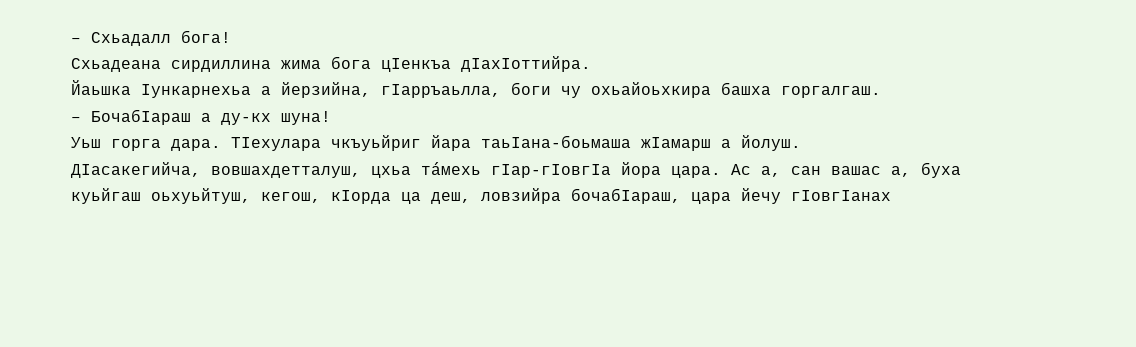– Схьадалл бога!
Схьадеана сирдиллина жима бога цIенкъа дIахIоттийра.
Йаьшка Iункарнехьа а йерзийна, гIарръаьлла, боги чу охьайоьхкира башха горгалгаш.
– БочабIараш а ду-кх шуна!
Уьш горга дара. ТIехулара чкъуьйриг йара таьIана-боьмаша жIамарш а йолуш.
ДIасакегийча, вовшахдетталуш, цхьа тáмехь гIар-гIовгIа йора цара. Ас а, сан вашас а, буха куьйгаш оьхуьйтуш, кегош, кIорда ца деш, ловзийра бочабIараш, цара йечу гIовгIанах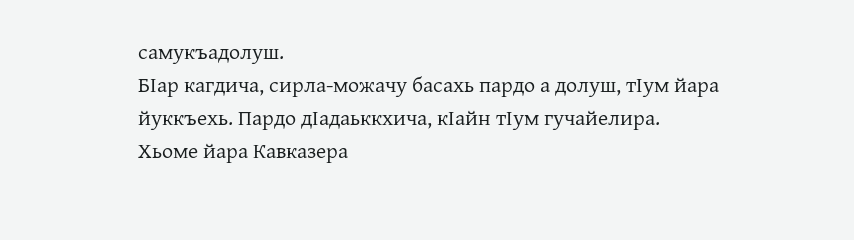самукъадолуш.
БIар кагдича, сирла-можачу басахь пардо а долуш, тIум йара йуккъехь. Пардо дIадаьккхича, кIайн тIум гучайелира.
Хьоме йара Кавказера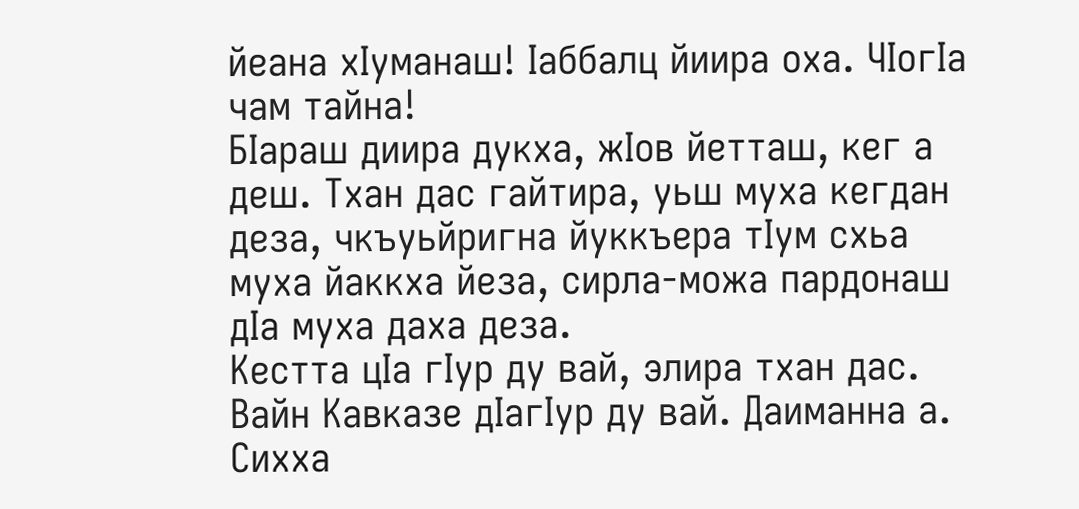йеана хIуманаш! Iаббалц йиира оха. ЧIогIа чам тайна!
БIараш диира дукха, жIов йетташ, кег а деш. Тхан дас гайтира, уьш муха кегдан деза, чкъуьйригна йуккъера тIум схьа муха йаккха йеза, сирла-можа пардонаш дIа муха даха деза.
Кестта цIа гIур ду вай, элира тхан дас. Вайн Кавказе дIагIур ду вай. Даиманна а.
Сихха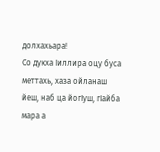долхахьара!
Со дукха Iиллира оцу буса меттахь, хаза ойланаш йеш, наб ца йогIуш, гIайба мара а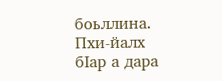боьллина. Пхи-йалх бIар а дара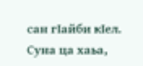сан гIайби кIел.
Суна ца хаьа,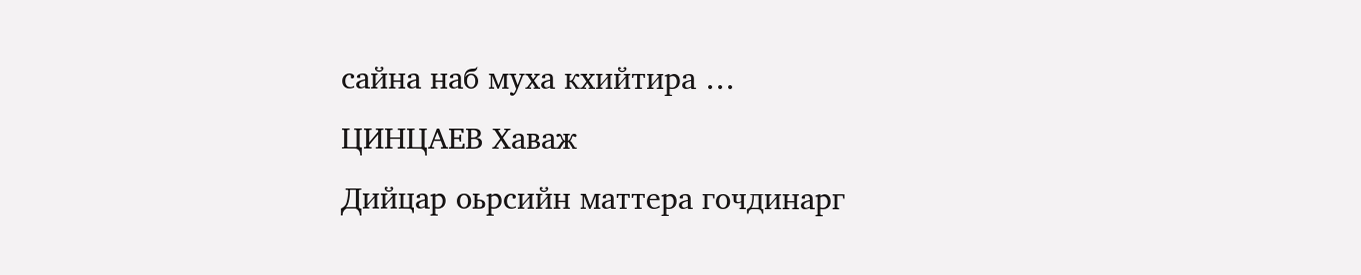сайна наб муха кхийтира …
ЦИНЦАЕВ Хаваж
Дийцар оьрсийн маттера гочдинарг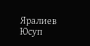Яралиев Юсуп